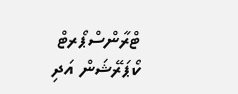ޓްރާންސްޕޯރޓް ކޯޕަރޭޝަން އަދި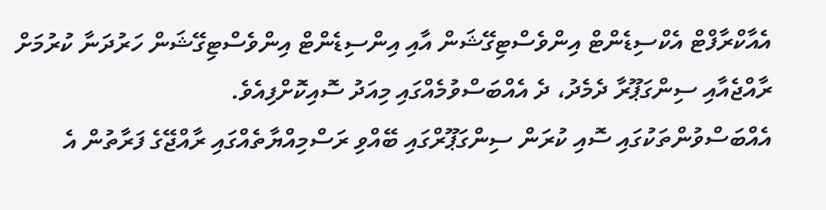އެއާކްރާފްޓް އެކްސިޑެންޓް އިންވެސްޓިގޭޝަން އާއި އިންސިޑެންޓް އިންވެސްޓިގޭޝަން ހަރުދަނާ ކުރުމަށް ރާއްޖެއާއި ސިންގަޕޫރާ ދެމެދު، ދެ އެއްބަސްވުމެއްގައި މިއަދު ސޮއިކޮށްފިއެވެ.
އެއްބަސްވުންތަކުގައި ސޮއި ކުރަން ސިންގަޕޫރްގައި ބޭއްވި ރަސްމިއްޔާތެއްގައި ރާއްޖޭގެ ފަރާތުން އެ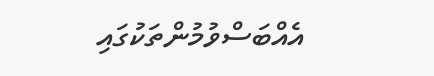އެއްބަސްވުމުންތަކުގައި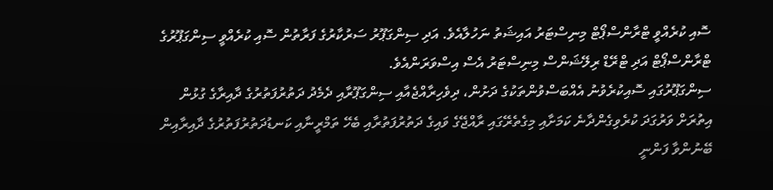ސޮއި ކުރެއްވީ ޓްރާންސްޕޯޓް މިނިސްޓަރު އައިޝަތު ނަހުލާއެވެ. އަދި ސިންގަޕޫރު ސަރުކާރުގެ ފަރާތުން ސޮއި ކުރެއްވީ ސިންގަޕޫރުގެ ޓްރާންސްޕޯޓް އަދި ޓްރޭޑް ރިލޭޝަންސް މިނިސްޓަރު އެސް އިސްވަރަންއެވެ.
ސިންގަޕޫރުގައި ސޮއިކުރެވުނު އެއްބަސްވުންތަކުގެ ދަށުން، ދިވެހިރާއްޖެއާއި ސިންގަޕޫރާއި ދެމެދު ދަތުރުފަތުރުގެ ދާއިރާގެ ގުޅުން އިތުރަށް ވަރުގަދަ ކުރެވިގެންދާނެ ކަމަށާއި މިގެތެރޭގައި ރާއްޖޭގެ ވައިގެ ދަތުރުފަތުރާއި ބެހޭ ތަމްރީނާއި ކަނޑުދަތުރުފަތުރުގެ ދާއިރާއިން ބޭނުންވާ ފަންނީ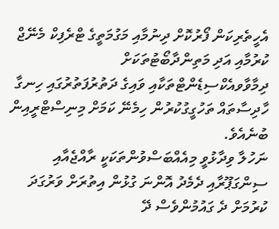އެހީތެރިކަން ފޯރުކޮށް ދިނުމާއި މަގުމަތީގެ ޓްރެފިކް މެނޭޖް ކުރުމާއި އަދި މަތިންދާބޯޓުތަކަށް ދިމާވާވއެކްސިޑެންޓްތަކާއި ވައިގެ ދަތުރުފަތުރުގައި ހިނގާ ހާދިސާތައް ތަހުގީގުކުރުން ހިމެނޭ ކަމަށް މިނިސްޓްރީއިން ބުނެއެވެ.
ނަހުލާ ވިދާޅުވީ މިއެއްބަސްވުންތަކަކީ ރާއްޖެއާއި ސިންގަޕޫރާއި ދެމެދު އޮންނަ ގުޅުން އިތުރަށް ވަރުގަދަ ކުރުމަށް ދެ ގައުމުންވެސް ދޭ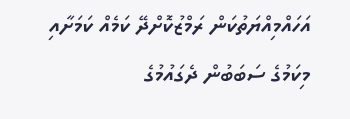އަހައްމިއްޔަތުކަން ރަމްޒުކޮށްދޭ ކަމެއް ކަމަށާއި މިކަމުގެ ސަބަބުން ދެގައުމުގެ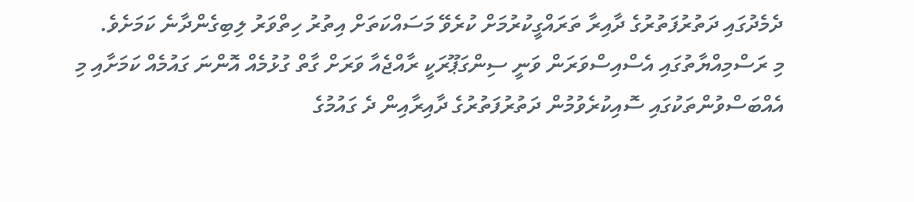ދެމެދުގައި ދަތުރުފަތުރުގެ ދާއިރާ ތަރައްގީކުރުމަށް ކުރެވޭ މަސައްކަތަށް އިތުރު ހިތްވަރު ލިބިގެންދާނެ ކަމަށެވެ.
މި ރަސްމިއްޔާތުގައި އެސްއިސްވަރަން ވަނީ ސިންގަޕޫރަކީ ރާއްޖެއާ ވަރަށް ގާތް ގުޅުމެއް އޮންނަ ގައުމެއް ކަމަށާއި މި އެއްބަސްވުންތަކުގައި ސޮއިކުރެވުމުން ދަތުރުފަތުރުގެ ދާއިރާއިން ދެ ގައުމުގެ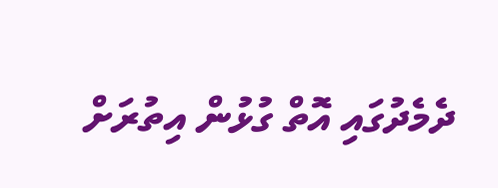ދެމެދުގައި އޮތް ގުޅުން އިތުރަށް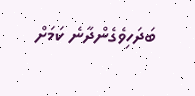ބަދަހިވެގެންދާނެ ކަމަށް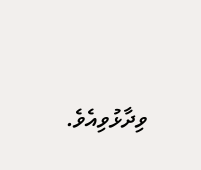ވިދާޅުވިއެވެ.